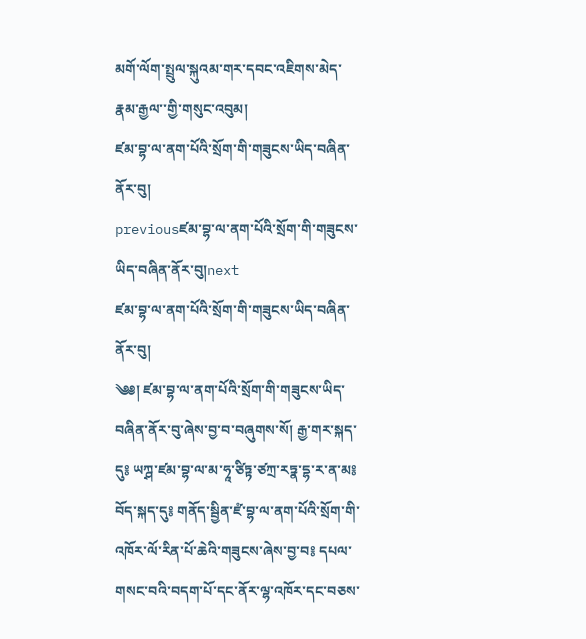མགོ་ལོག་སྤྲུལ་སྐུའམ་གར་དབང་འཇིགས་མེད་རྣམ་རྒྱལ་་གྱི་གསུང་འབུམ།
ཛམ་བྷ་ལ་ནག་པོའི་སྲོག་གི་གཟུངས་ཡིད་བཞིན་ནོར་བུ།
previousཛམ་བྷ་ལ་ནག་པོའི་སྲོག་གི་གཟུངས་ཡིད་བཞིན་ནོར་བུ།next
ཛམ་བྷ་ལ་ནག་པོའི་སྲོག་གི་གཟུངས་ཡིད་བཞིན་ནོར་བུ།
༄༅། ཛམ་བྷ་ལ་ནག་པོའི་སྲོག་གི་གཟུངས་ཡིད་བཞིན་ནོར་བུ་ཞེས་བྱ་བ་བཞུགས་སོ། རྒྱ་གར་སྐད་དུ༔ ཡཀྴ་ཛམ་བྷ་ལ་མ་ཧཱ་ཙིཏྟ་ཙཀྲ་རཏྣ་དྷ་ར་ན་མ༔ བོད་སྐད་དུ༔ གནོད་སྦྱིན་ཛཾ་བྷ་ལ་ནག་པོའི་སྲོག་གི་འཁོར་ལོ་རིན་པོ་ཆེའི་གཟུངས་ཞེས་བྱ་བ༔ དཔལ་གསང་བའི་བདག་པོ་དང་ནོར་ལྷ་འཁོར་དང་བཅས་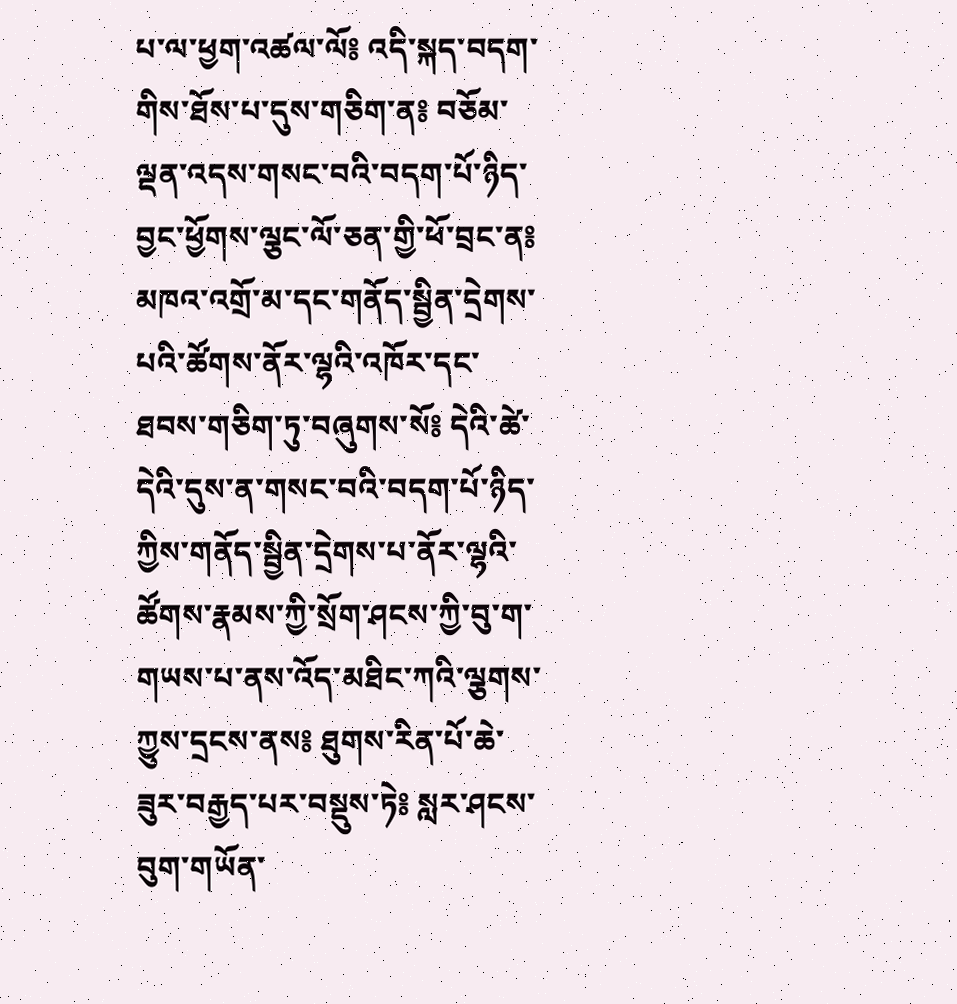པ་ལ་ཕྱག་འཚལ་ལོ༔ འདི་སྐད་བདག་གིས་ཐོས་པ་དུས་གཅིག་ན༔ བཅོམ་ལྡན་འདས་གསང་བའི་བདག་པོ་ཉིད་བྱང་ཕྱོགས་ལྕང་ལོ་ཅན་གྱི་ཕོ་བྲང་ན༔ མཁའ་འགྲོ་མ་དང་གནོད་སྦྱིན་དྲེགས་པའི་ཚོགས་ནོར་ལྷའི་འཁོར་དང་ཐབས་གཅིག་ཏུ་བཞུགས་སོ༔ དེའི་ཚེ་དེའི་དུས་ན་གསང་བའི་བདག་པོ་ཉིད་ཀྱིས་གནོད་སྦྱིན་དྲེགས་པ་ནོར་ལྷའི་ཚོགས་རྣམས་ཀྱི་སྲོག་ཤངས་ཀྱི་བུ་ག་གཡས་པ་ནས་འོད་མཐིང་ཀའི་ལྕགས་ཀྱུས་དྲངས་ནས༔ ཐུགས་རིན་པོ་ཆེ་ཟུར་བརྒྱད་པར་བསྡུས་ཏེ༔ སླར་ཤངས་བུག་གཡོན་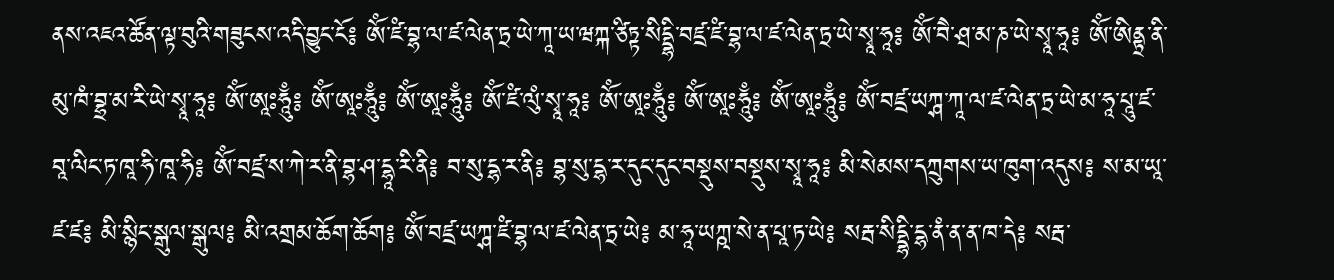ནས་འཇའ་ཚོན་ལྟ་བུའི་གཟུངས་འདི་བྱུང་ངོ༔ ཨོཾ་ཛཾ་བྷ་ལ་ཛ་ལེན་ཏྲ་ཡེ་ཀཱ་ཡ་ཝཀྐ་ཙིཏྟ་སིདྡྷི་བཛྲ་ཛཾ་བྷ་ལ་ཛ་ལེན་ཏྲ་ཡེ་སྭཱ་ཧཱ༔ ཨོཾ་བཻ་ཤྲ་མ་ཎ་ཡེ་སྭཱ་ཧཱ༔ ཨོཾ་ཨིནྟྲ་ནི་མུ་ཁཾ་བྷྲ་མ་རི་ཡེ་སྭཱ་ཧཱ༔ ཨོཾ་ཨཱཿཧཱུྃ༔ ཨོཾ་ཨཱཿཧཱུྃ༔ ཨོཾ་ཨཱཿཧཱུྃ༔ ཨོཾ་ཛཾ་ལུཾ་སྭཱ་ཧཱ༔ ཨོཾ་ཨཱཿཧཱུྃ༔ ཨོཾ་ཨཱཿཧཱུྃ༔ ཨོཾ་ཨཱཿཧཱུྃ༔ ཨོཾ་བཛྲ་ཡཀྴ་ཀཱ་ལ་ཛ་ལེན་ཏྲ་ཡེ་མ་ཧཱ་པཱུ་ཛ་བཱ་ལིང་ཏ་ཁཱ་ཧི་ཁཱ་ཧི༔ ཨོཾ་བཛྲ་ས་ཀེ་ར་ནི་བྷ་ཤ་དྷཱ་རི་ནི༔ བ་སུ་དྷ་ར་ནི༔ བྷ་སུ་དྷ་ར་དུང་དུང་བསྡུས་བསྡུས་སྭཱ་ཧཱ༔ མི་སེམས་དཀྲུགས་ཡ་ཁུག་འདུས༔ ས་མ་ཡཱ་ཛ་ཛ༔ མི་སྙིང་སྒུལ་སྒུལ༔ མི་འགྲམ་ཆོག་ཆོག༔ ཨོཾ་བཛྲ་ཡཀྴ་ཛཾ་བྷ་ལ་ཛ་ལེན་ཏྲ་ཡེ༔ མ་ཧཱ་ཡཀྵ་སེ་ན་པཱ་ཏ་ཡེ༔ སརྦ་སིདྡྷི་དྷ་ནཾ་ན་ན་ཁ་དེ༔ སརྦ་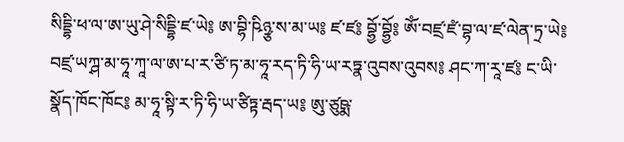སིདྡྷི་ཕ་ལ་ཨ་ཡུ་ཤེ་སིདྡྷི་ཛ་ཡེ༔ ཨ་བྷི་ཥིཉྩ་ས་མ་ཡ༔ ཛ་ཛ༔ བྷྱོ་བྷྱོ༔ ཨོཾ་བཛྲ་ཛཾ་བྷ་ལ་ཛ་ལེན་ཏྲ་ཡེ༔ བཛྲ་ཡཀྴ་མ་ཧཱ་ཀཱ་ལ་ཨ་པ་ར་ཙི་ཏ་མ་ཧཱ་རད་ཏི་ཧི་ཡ་རཏྣ་འུབས་འུབས༔ ཤང་ཀ་རཱ་ཛ༔ ང་ཡི་སྣོད་ཁོང་ཁོང༔ མ་ཧཱ་སྟི་ར་ཏི་ཧི་ཡ་ཙིཏྟ་རྦད་ཡ༔ ཨུ་ཙུཥྨ་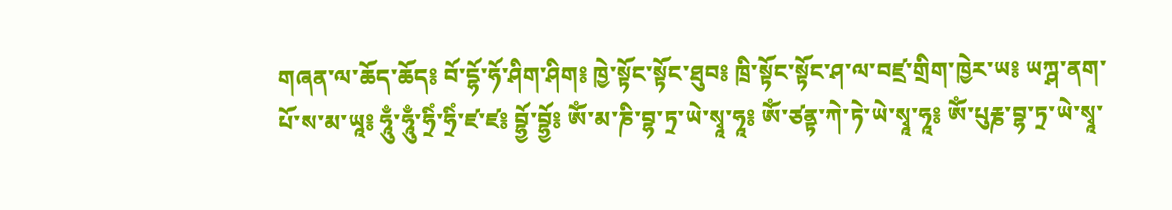གཞན་ལ་ཆོད་ཆོད༔ བོ་དྷོ་ཧོ་ཤིག་ཤིག༔ ཁྱེ་སྟོང་སྟོང་ཐུབ༔ ཁྲི་སྟོང་སྟོང་ཤ་ལ་བཛྲ་གྲིག་ཁྱེར་ཡ༔ ཡཀྴ་ནག་པོ་ས་མ་ཡཱ༔ ཧཱུྃ་ཧཱུྃ་ཧྲིཾ་ཧྲིཾ་ཛ་ཛ༔ བྷྱོ་བྷྱོ༔ ཨོཾ་མ་ཎི་བྷ་ཏྲ་ཡེ་སྭཱ་ཧཱ༔ ཨོཾ་ཙནྟ་ཀེ་ཏེ་ཡེ་སྭཱ་ཧཱ༔ ཨོཾ་པུརྞ་བྷ་ཏྲ་ཡེ་སྭཱ་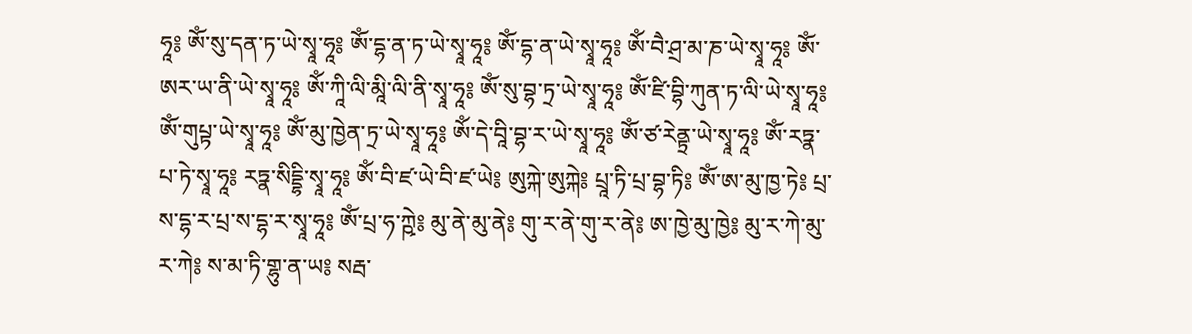ཧཱ༔ ཨོཾ་སུ་དན་ཏ་ཡེ་སྭཱ་ཧཱ༔ ཨོཾ་དྷ་ན་ཏ་ཡེ་སྭཱ་ཧཱ༔ ཨོཾ་དྷ་ན་ཡེ་སྭཱ་ཧཱ༔ ཨོཾ་བཻ་ཤྲ་མ་ཎ་ཡེ་སྭཱ་ཧཱ༔ ཨོཾ་ཨར་ཡ་ནི་ཡེ་སྭཱ་ཧཱ༔ ཨོཾ་ཀཱི་ལི་མཱི་ལི་ནི་སྭཱ་ཧཱ༔ ཨོཾ་སུ་བྷ་ཏྲ་ཡེ་སྭཱ་ཧཱ༔ ཨོཾ་ཛི་བྷི་ཀུན་ཏ་ལི་ཡེ་སྭཱ་ཧཱ༔ ཨོཾ་གུཔྟ་ཡེ་སྭཱ་ཧཱ༔ ཨོཾ་མུ་ཁྱེན་ཏྲ་ཡེ་སྭཱ་ཧཱ༔ ཨོཾ་དེ་བཱི་བྷ་ར་ཡེ་སྭཱ་ཧཱ༔ ཨོཾ་ཙ་རེནྟྲ་ཡེ་སྭཱ་ཧཱ༔ ཨོཾ་རཏྣ་པ་ཏེ་སྭཱ་ཧཱ༔ རཏྣ་སིདྡྷི་སྭཱ་ཧཱ༔ ཨོཾ་བི་ཛ་ཡེ་བི་ཛ་ཡེ༔ ཨུཀྐེ་ཨུཀྐེ༔ པྲཱ་ཏི་པྲ་བྷ་ཏི༔ ཨོཾ་ཨ་མུ་ཁྱ་ཏེ༔ པྲ་ས་དྷ་ར་པྲ་ས་དྷ་ར་སྭཱ་ཧཱ༔ ཨོཾ་པྲ་ཧ་ཀྵེ༔ མུ་ནེ་མུ་ནེ༔ གུ་ར་ནེ་གུ་ར་ནེ༔ ཨ་ཁྱེ་མུ་ཁྱེ༔ མུ་ར་ཀེ་མུ་ར་ཀེ༔ ས་མ་ཏི་གྷུ་ན་ཡ༔ སརྦ་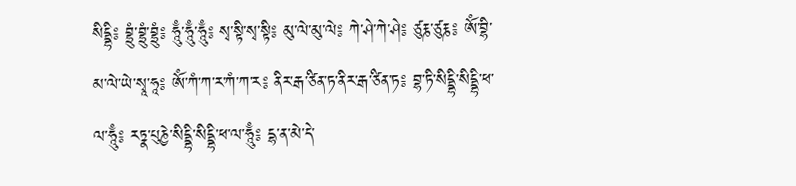སིདྡྷི༔ བྷྲུཾ་བྷྲུཾ་བྷྲུཾ༔ ཧཱུྃ་ཧཱུྃ་ཧཱུྃ༔ སྭ་སྟི་སྭ་སྟི༔ མུ་ལེ་མུ་ལེ༔ ཀེ་ཤེ་ཀེ་ཤེ༔ ཙུརྞ་ཙུརྞ༔ ཨོཾ་བྷི་མ་ལེ་ཡེ་སྭཱ་ཧཱ༔ ཨོཾ་ཀཾ་ཀ་ར་ཀཾ་ཀ་ར༔ ནིར་རྒ་ཙིན་ཏ་ནིར་རྒ་ཙིན་ཏ༔ བྷ་ཏི་སིདྡྷི་སིདྡྷི་ཕ་ལ་ཧཱུྃ༔ རཏྣ་པུཎྱེ་སིདྡྷི་སིདྡྷི་ཕ་ལ་ཧཱུྃ༔ དྷ་ན་མེ་དེ་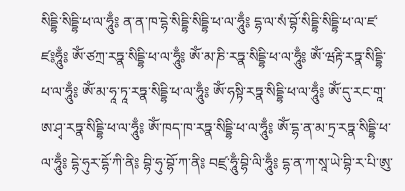སིདྡྷི་སིདྡྷི་ཕ་ལ་ཧཱུྃ༔ ན་ན་ཁ་དྷེ་སིདྡྷི་སིདྡྷི་ཕ་ལ་ཧཱུྃ༔ དྷ་ལ་སཾ་བྷོ་སིདྡྷི་སིདྡྷི་ཕ་ལ་ཛ་ཛ༔ཧཱུྃ༔ ཨོཾ་ཙཀྲ་རཏྣ་སིདྡྷི་ཕ་ལ་ཧཱུྃ༔ ཨོཾ་མ་ཎི་རཏྣ་སིདྡྷི་ཕ་ལ་ཧཱུྃ༔ ཨོཾ་ཝརྟི་རཏྣ་སིདྡྷི་ཕ་ལ་ཧཱུྃ༔ ཨོཾ་མ་ཧཱ་ཏཱ་རཏྣ་སིདྡྷི་ཕ་ལ་ཧཱུྃ༔ ཨོཾ་ཧསྟི་རཏྣ་སིདྡྷི་ཕ་ལ་ཧཱུྃ༔ ཨོཾ་དུ་རང་གཱ་ཨ་ཤྭ་རཏྣ་སིདྡྷི་ཕ་ལ་ཧཱུྃ༔ ཨོཾ་ཁད་ཁ་རཏྣ་སིདྡྷི་ཕ་ལ་ཧཱུྃ༔ ཨོཾ་དྷ་ན་མ་ཏྲ་རཏྣ་སིདྡྷི་ཕ་ལ་ཧཱུྃ༔ དྷེ་ཧུར་དྷོ་ཀི་ནི༔ བྷི་ཧུ་བྷོ་ཀ་ནི༔ བཛྲ་ཧཱུྃ་བྷི་ལི་ཧཱུྃ༔ དྷ་ན་ཀ་སཱ་ཡེ་བྷི་ར་པི་ཨུ་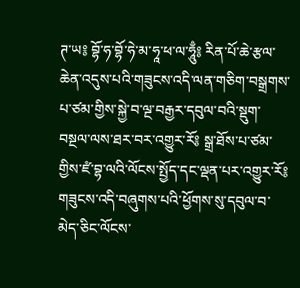ཊ་ཡ༔ བྷོ་ཧ་བྷོ་ཧེ་མ་ཧཱ་ཕ་ལ་ཧཱུྃ༔ རིན་པོ་ཆེ་རྩལ་ཆེན་འདུས་པའི་གཟུངས་འདི་ལན་གཅིག་བསྒྲགས་པ་ཙམ་གྱིས་སྐྱེ་བ་ལྔ་བརྒྱར་དབུལ་བའི་སྡུག་བསྔལ་ལས་ཐར་བར་འགྱུར་རོ༔ སྒྲ་ཐོས་པ་ཙམ་གྱིས་ཛཾ་བྷ་ལའི་ལོངས་སྤྱོད་དང་ལྡན་པར་འགྱུར་རོ༔ གཟུངས་འདི་བཞུགས་པའི་ཕྱོགས་སུ་དབུལ་བ་མེད་ཅིང་ལོངས་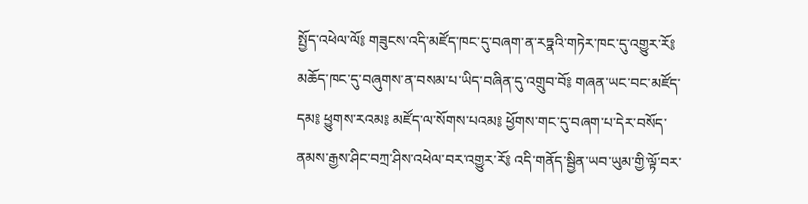སྤྱོད་འཕེལ་ལོ༔ གཟུངས་འདི་མཛོད་ཁང་དུ་བཞག་ན་རཏྣའི་གཏེར་ཁང་དུ་འགྱུར་རོ༔ མཆོད་ཁང་དུ་བཞུགས་ན་བསམ་པ་ཡིད་བཞིན་དུ་འགྲུབ་བོ༔ གཞན་ཡང་བང་མཛོད་དམ༔ ཕྱུགས་རའམ༔ མཛོད་ལ་སོགས་པའམ༔ ཕྱོགས་གང་དུ་བཞག་པ་དེར་བསོད་ནམས་རྒྱས་ཤིང་བཀྲ་ཤིས་འཕེལ་བར་འགྱུར་རོ༔ འདི་གནོད་སྦྱིན་ཡབ་ཡུམ་གྱི་ལྟོ་བར་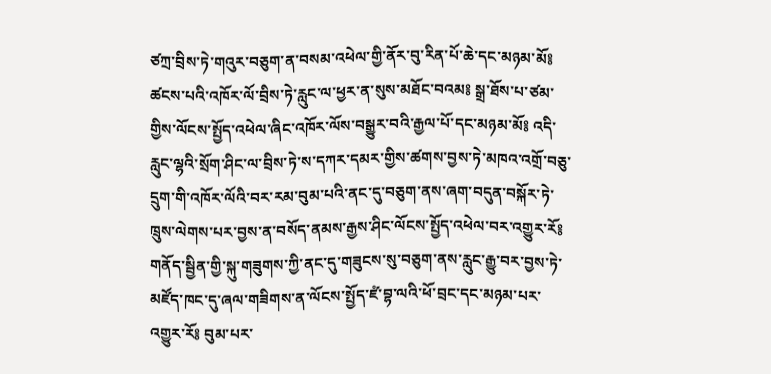ཙཀྲ་བྲིས་ཏེ་གའུར་བཅུག་ན་བསམ་འཕེལ་གྱི་ནོར་བུ་རིན་པོ་ཆེ་དང་མཉམ་མོ༔ ཚངས་པའི་འཁོར་ལོ་བྲིས་ཏེ་རླུང་ལ་ཕྱར་ན་སུས་མཐོང་བའམ༔ སྒྲ་ཐོས་པ་ཙམ་གྱིས་ལོངས་སྤྱོད་འཕེལ་ཞིང་འཁོར་ལོས་བསྒྱུར་བའི་རྒྱལ་པོ་དང་མཉམ་མོ༔ འདི་རླུང་ལྷའི་སྲོག་ཤིང་ལ་བྲིས་ཏེ་ས་དཀར་དམར་གྱིས་ཚགས་བྱས་ཏེ་མཁའ་འགྲོ་བཅུ་དྲུག་གི་འཁོར་ལོའི་བར་རམ་བུམ་པའི་ནང་དུ་བཅུག་ནས་ཞག་བདུན་བསྐོར་ཏེ་ཁྲུས་ལེགས་པར་བྱས་ན་བསོད་ནམས་རྒྱས་ཤིང་ལོངས་སྤྱོད་འཕེལ་བར་འགྱུར་རོ༔ གནོད་སྦྱིན་གྱི་སྐུ་གཟུགས་ཀྱི་ནང་དུ་གཟུངས་སུ་བཅུག་ནས་རླུང་རྒྱུ་བར་བྱས་ཏེ་མཛོད་ཁང་དུ་ཞལ་གཟིགས་ན་ལོངས་སྤྱོད་ཛཾ་བྷ་ལའི་ཕོ་བྲང་དང་མཉམ་པར་འགྱུར་རོ༔ བུམ་པར་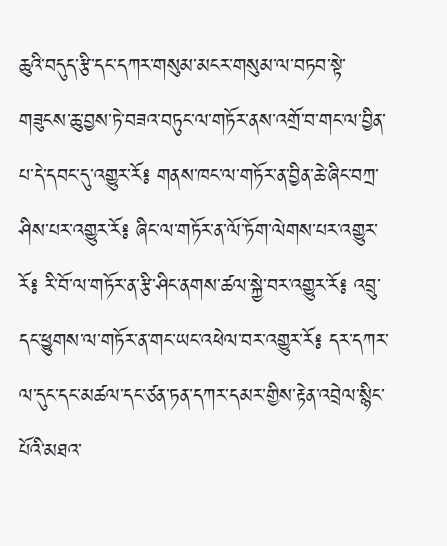ཆུའི་བདུད་རྩི་དང་དཀར་གསུམ་མངར་གསུམ་ལ་བཏབ་སྟེ་གཟུངས་ཆུ་བྱས་ཏེ་བཟའ་བཏུང་ལ་གཏོར་ནས་འགྲོ་བ་གང་ལ་བྱིན་པ་དེ་དབང་དུ་འགྱུར་རོ༔ གནས་ཁང་ལ་གཏོར་ན་བྱིན་ཆེ་ཞིང་བཀྲ་ཤིས་པར་འགྱུར་རོ༔ ཞིང་ལ་གཏོར་ན་ལོ་ཏོག་ལེགས་པར་འགྱུར་རོ༔ རི་བོ་ལ་གཏོར་ན་རྩི་ཤིང་ནགས་ཚལ་སྐྱེ་བར་འགྱུར་རོ༔ འབྲུ་དང་ཕྱུགས་ལ་གཏོར་ན་གང་ཡང་འཕེལ་བར་འགྱུར་རོ༔ དར་དཀར་ལ་དུང་དང་མཚལ་དང་ཙན་ཏན་དཀར་དམར་གྱིས་རྟེན་འབྲེལ་སྙིང་པོའི་མཐའ་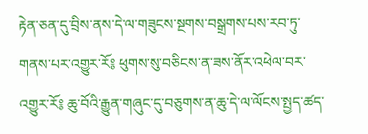རྟེན་ཅན་དུ་བྲིས་ནས་དེ་ལ་གཟུངས་སྔགས་བསྒྲགས་པས་རབ་ཏུ་གནས་པར་འགྱུར་རོ༔ ཕུགས་སུ་བཅིངས་ན་ཟས་ནོར་འཕེལ་བར་འགྱུར་རོ༔ ཆུ་བོའི་རྒྱུན་གཞུང་དུ་བཅུགས་ན་ཆུ་དེ་ལ་ལོངས་སྤྱད་ཚད་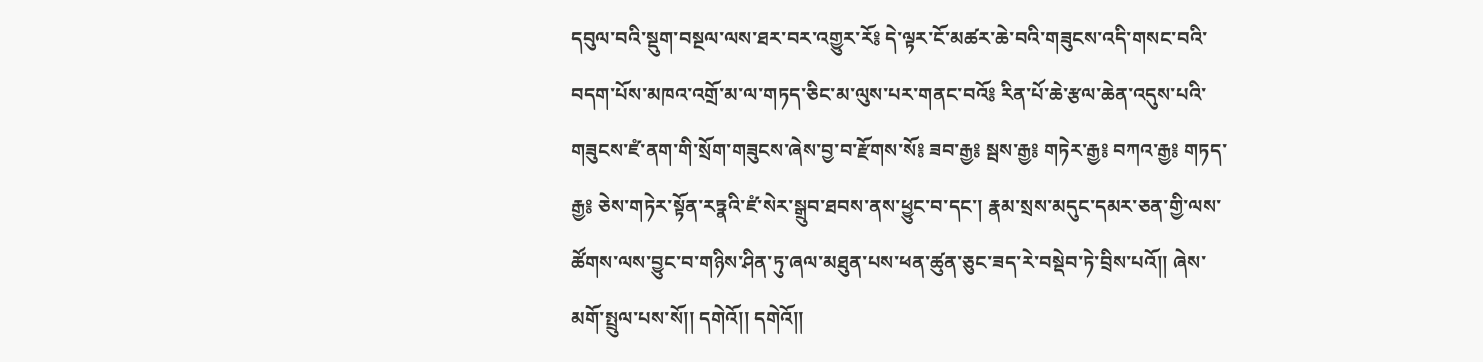དབུལ་བའི་སྡུག་བསྔལ་ལས་ཐར་བར་འགྱུར་རོ༔ དེ་ལྟར་ངོ་མཚར་ཆེ་བའི་གཟུངས་འདི་གསང་བའི་བདག་པོས་མཁའ་འགྲོ་མ་ལ་གཏད་ཅིང་མ་ལུས་པར་གནང་བའོ༔ རིན་པོ་ཆེ་རྩལ་ཆེན་འདུས་པའི་གཟུངས་ཛཾ་ནག་གི་སྲོག་གཟུངས་ཞེས་བྱ་བ་རྫོགས་སོ༔ ཟབ་རྒྱ༔ སྦས་རྒྱ༔ གཏེར་རྒྱ༔ བཀའ་རྒྱ༔ གཏད་རྒྱ༔ ཅེས་གཏེར་སྟོན་རཏྣའི་ཛཾ་སེར་སྒྲུབ་ཐབས་ནས་ཕྱུང་བ་དང་། རྣམ་སྲས་མདུང་དམར་ཅན་གྱི་ལས་ཚོགས་ལས་བྱུང་བ་གཉིས་ཤིན་ཏུ་ཞལ་མཐུན་པས་ཕན་ཚུན་ཅུང་ཟད་རེ་བསྡེབ་ཏེ་བྲིས་པའོ།། ཞེས་མགོ་སྤྲུལ་པས་སོ།། དགེའོ།། དགེའོ།།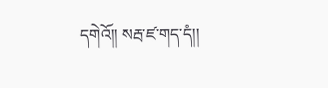དགེའོ།། སརྦ་ཛ་གད་དཾ།།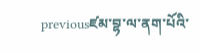previousཛམ་བྷ་ལ་ནག་པོའི་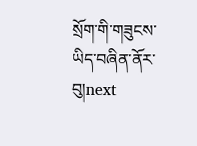སྲོག་གི་གཟུངས་ཡིད་བཞིན་ནོར་བུ།next